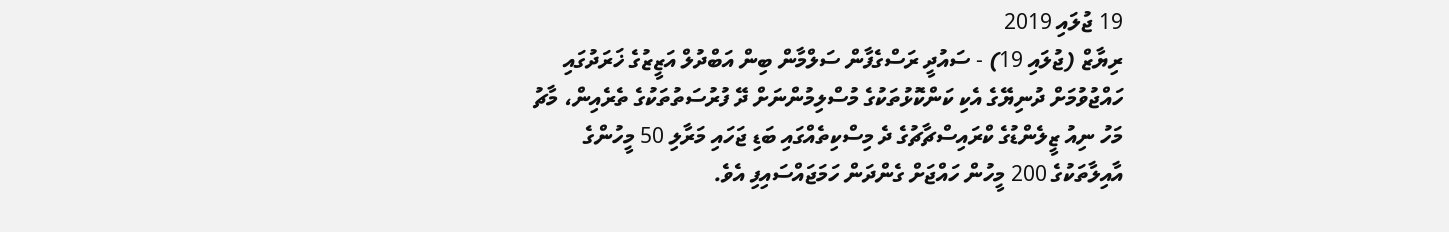19 ޖުލައި 2019
ރިޔާޒް (ޖުލައި 19) - ސައުދީ ރަސްގެފާން ސަލްމާން ބިން އަބްދުލް އަޒީޒުގެ ޚަރަދުގައި ހައްޖުވުމަށް ދުނިޔޭގެ އެކި ކަންކޮޅުތަކުގެ މުސްލިމުންނަށް ދޭ ފުރުސަތުތަކުގެ ތެރެއިން، މާޗު މަހު ނިއު ޒީލެންޑުގެ ކްރައިސްޗާޗުގެ ދެ މިސްކިތެއްގައި ބަޑި ޖަހައި މަރާލި 50 މީހުންގެ އާއިލާތަކުގެ 200 މީހުން ހައްޖަށް ގެންދަން ހަމަޖައްސައިފި އެވެ.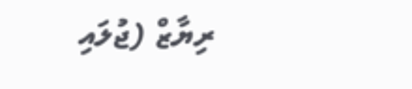ރިޔާޒް (ޖުލައި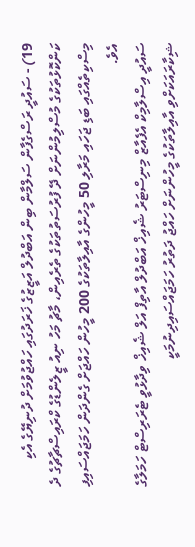19) - ސައުދީ ރަސްގެފާން ސަލްމާން ބިން އަބްދުލް އަޒީޒުގެ ޚަރަދުގައި ހައްޖުވުމަށް ދުނިޔޭގެ އެކި ކަންކޮޅުތަކުގެ މުސްލިމުންނަށް ދޭ ފުރުސަތުތަކުގެ ތެރެއިން، މާޗު މަހު ނިއު ޒީލެންޑުގެ ކްރައިސްޗާޗުގެ ދެ މިސްކިތެއްގައި ބަޑި ޖަހައި މަރާލި 50 މީހުންގެ އާއިލާތަކުގެ 200 މީހުން ހައްޖަށް ގެންދަން ހަމަޖައްސައިފި އެވެ.
ސައުދީ އިސްލާމިކް އެފެއާޒް މިނިސްޓަރު ޝެއިޚް އަބްދުލް އާތިފް އަލް ޝެއިޚް ވިދާޅުވީ ޓެރަރިސްޓް ހަމަލާގެ ޝިކާރައަކަށްވި އާއިލާތަކުގެ މީހުންނަށް ހައްޖު ދަތުރު ހަމަޖައްސައިދިނުމަކީ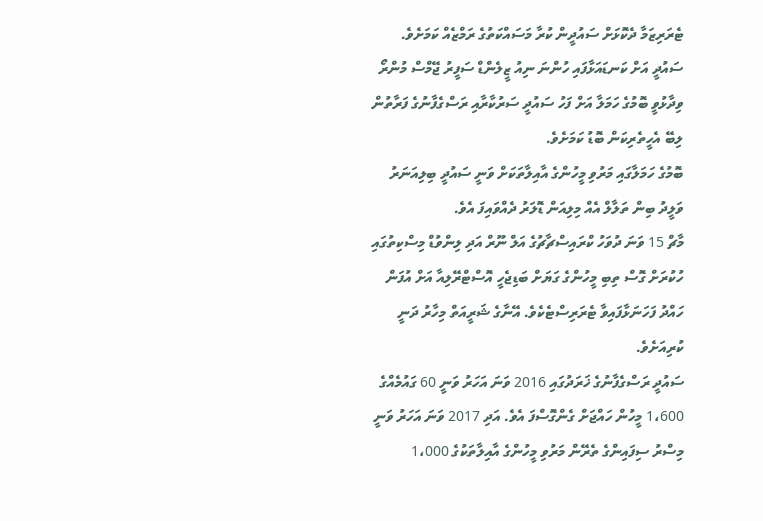ޓެރަރިޒަމާ ދެކޮޅަށް ސައުދީން ކުރާ މަސައްކަތުގެ ރަމްޒެއް ކަމަށެވެ.
ސައުދީ އަށް ކަނޑައަޅާފައި ހުންނަ ނިއު ޒީލެންޑް ސަފީރު ޖޭމްސް މުންރޯ ވިދާޅުވީ ބޮމުގެ ހަމަލާ އަށް ފަހު ސައުދީ ސަރުކާރާއި ރަސްގެފާނުގެ ފަރާތުން ލިބޭ އެހީތެރިކަން ބޮޑު ކަމަށެވެ.
ބޮމުގެ ހަމަލާގައި މަރުވި މީހުންގެ އާއިލާތަކަށް ވަނީ ސައުދީ ބިލިއަނަރު ވަލީދު ބިން ތަލާލް އެއް މިލިއަން ޑޮލަރު ދެއްވައިފަ އެވެ.
މާޗް 15 ވަނަ ދުވަހު ކްރައިސްޗާޗުގެ އަލް ނޫރް އަދި ލިންވުޑް މިސްކިތުގައި ހުކުރަށް ގޮސް ތިބި މީހުންގެ ގަޔަށް ބަޑިޖެހީ އޮސްޓްރޭލިއާ އަށް އުފަން ހައްދު ފަހަނަޅާފައިވާ ޓެރަރިސްޓެކެވެ. އޭނާގެ ޝަރީއަތް މިހާރު ދަނީ ކުރިއަށެވެ.
ސައުދީ ރަސްގެފާނުގެ ޚަރަދުގައި 2016 ވަނަ އަހަރު ވަނީ 60 ގައުމެއްގެ 1،600 މީހުން ހައްޖަށް ގެންގޮސްފަ އެވެ. އަދި 2017 ވަނަ އަހަރު ވަނީ މިސްރު ސިފައިންގެ ތެރޭން މަރުވި މީހުންގެ އާއިލާތަކުގެ 1،000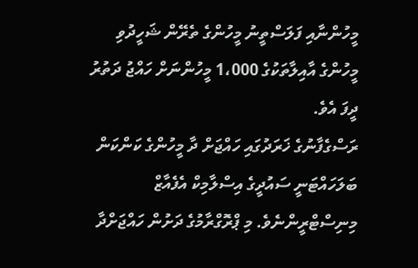މީހުންނާއި ފަލަސްތީނު މީހުންގެ ތެރޭން ޝަހީދުވި މީހުންގެ އާއިލާތަކުގެ 1،000 މީހުންނަށް ހައްޖު ދަތުރު ދީފަ އެވެ.
ރަސްގެފާނުގެ ޚަރަދުގައި ހައްޖަށް ދާ މީހުންގެ ކަންކަން ބަލަހައްޓަނީ ސައުދީގެ އިސްލާމިކް އެފެއާޒް މިނިސްޓްރީންނެވެ. މި ޕްރޮގްރާމުގެ ދަށުން ހައްޖަށްދާ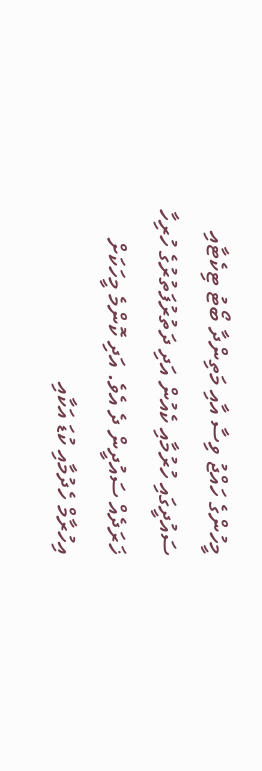މީހުންގެ ހައްޖު ވިސާ އާއި މަތިންދާ ބޯޓު ޓިކެޓާއި ސައުދީގައި ހުރުމާއި ކެއުން އަދި ދަތުރުފަތުރުގެ ހުރިހާ ޚަރަދެއް ސައުދީން ދެ އެވެ. އަދި ކޮންމެ މީހަކަށް އިހުރާމް ހެދުމާއި ކުޑަ އަކާއި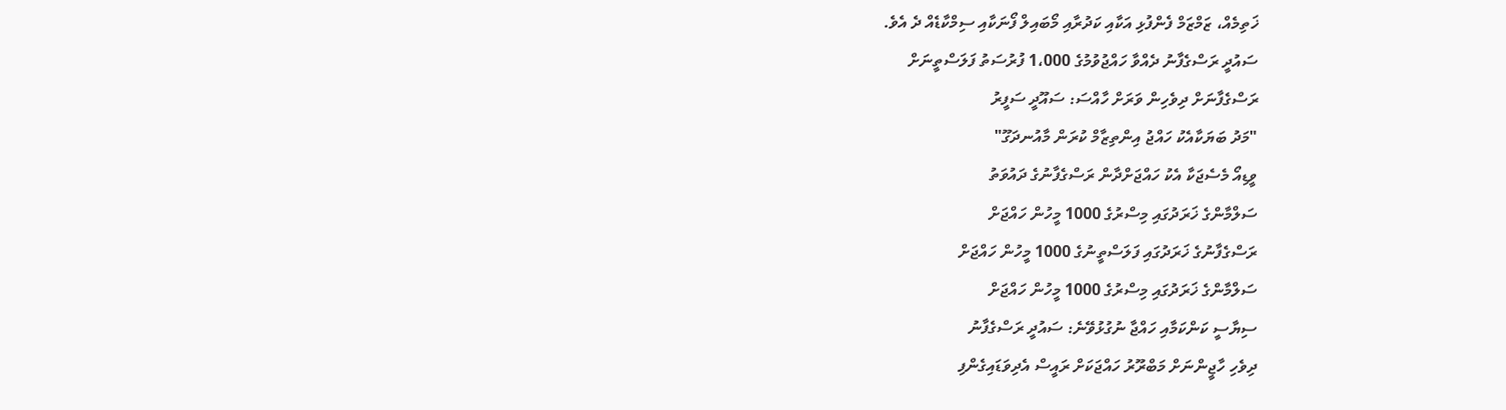ޚަތިމެއް، ޒަމްޒަމް ފެންފުޅި އަކާއި ކަދުރާއި މޯބައިލް ފޯނަކާއި ސިމްކާޑެއް ދެ އެވެ.
ސައުދީ ރަސްގެފާނު ދެއްވާ ހައްޖުވުމުގެ 1،000 ފުރުސަތު ފަލަސްތީނަށް
ރަސްގެފާނަށް ދިވެހިން ވަރަށް ހާއްސަ: ސައޫދީ ސަފީރު
"މަދު ބަޔަކާއެކު ހައްޖު އިންތިޒާމް ކުރަން މާއުނދަގޫ"
ވީޑިއޯ މެސެޖަކާ އެކު ހައްޖަށްދާން ރަސްގެފާނުގެ ދައުވަތު
ސަލްމާންގެ ޚަރަދުގައި މިސްރުގެ 1000 މީހުން ހައްޖަށް
ރަސްގެފާނުގެ ޚަރަދުގައި ފަލަސްތީނުގެ 1000 މީހުން ހައްޖަށް
ސަލްމާންގެ ޚަރަދުގައި މިސްރުގެ 1000 މީހުން ހައްޖަށް
ސިޔާސީ ކަންކަމާއި ހައްޖާ ނުގުޅުވޭނެ: ސައުދީ ރަސްގެފާނު
ދިވެހި ހާޖީންނަށް މަބްރޫރު ހައްޖަކަށް ރައީސް އެދިވަޑައިގެންފި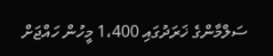ސަލްމާންގެ ޚަރަދުގައި 1،400 މީހުން ހައްޖަށް